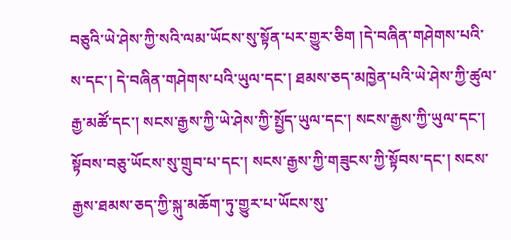བཅུའི་ཡེ་ཤེས་ཀྱི་སའི་ལམ་ཡོངས་སུ་སྟོན་པར་གྱུར་ཅིག །དེ་བཞིན་གཤེགས་པའི་ས་དང་། དེ་བཞིན་གཤེགས་པའི་ཡུལ་དང་། ཐམས་ཅད་མཁྱེན་པའི་ཡེ་ཤེས་ཀྱི་ཚུལ་རྒྱ་མཚོ་དང་། སངས་རྒྱས་ཀྱི་ཡེ་ཤེས་ཀྱི་སྤྱོད་ཡུལ་དང་། སངས་རྒྱས་ཀྱི་ཡུལ་དང་། སྟོབས་བཅུ་ཡོངས་སུ་གྲུབ་པ་དང་། སངས་རྒྱས་ཀྱི་གཟུངས་ཀྱི་སྟོབས་དང་། སངས་རྒྱས་ཐམས་ཅད་ཀྱི་སྐུ་མཆོག་ཏུ་གྱུར་པ་ཡོངས་སུ་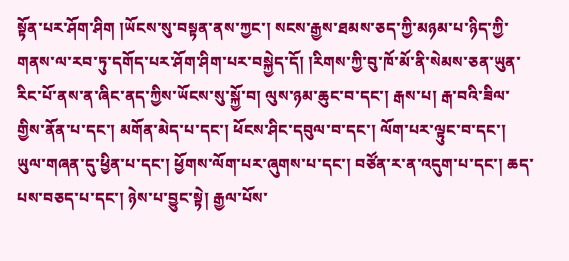སྟོན་པར་ཤོག་ཤིག །ཡོངས་སུ་བསྟན་ནས་ཀྱང་། སངས་རྒྱས་ཐམས་ཅད་ཀྱི་མཉམ་པ་ཉིད་ཀྱི་གནས་ལ་རབ་ཏུ་དགོད་པར་ཤོག་ཤིག་པར་བསྐྱེད་དོ། །རིགས་ཀྱི་བུ་ཁོ་མོ་ནི་སེམས་ཅན་ཡུན་རིང་པོ་ནས་ན་ཞིང་ནད་ཀྱིས་ཡོངས་སུ་སྐྱོ་བ། ལུས་ཉམ་ཆུང་བ་དང་། རྒས་པ། རྒ་བའི་ཟིལ་གྱིས་ནོན་པ་དང་། མགོན་མེད་པ་དང་། ཕོངས་ཤིང་དབུལ་བ་དང་། ལོག་པར་ལྟུང་བ་དང་། ཡུལ་གཞན་དུ་ཕྱིན་པ་དང་། ཕྱོགས་ལོག་པར་ཞུགས་པ་དང་། བཙོན་ར་ན་འདུག་པ་དང་། ཆད་པས་བཅད་པ་དང་། ཉེས་པ་བྱུང་སྟེ། རྒྱལ་པོས་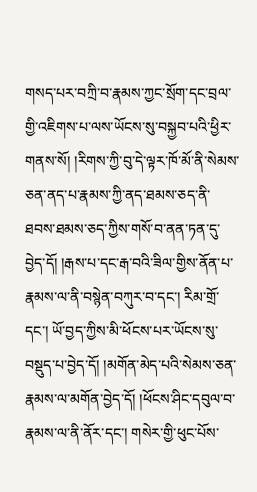གསད་པར་བཀྲི་བ་རྣམས་ཀྱང་སྲོག་དང་བྲལ་གྱི་འཇིགས་པ་ལས་ཡོངས་སུ་བསྐྱབ་པའི་ཕྱིར་གནས་སོ། །རིགས་ཀྱི་བུ་དེ་ལྟར་ཁོ་མོ་ནི་སེམས་ཅན་ནད་པ་རྣམས་ཀྱི་ནད་ཐམས་ཅད་ནི་ཐབས་ཐམས་ཅད་ཀྱིས་གསོ་བ་ནན་ཏན་དུ་བྱེད་དོ། །རྒས་པ་དང་རྒ་བའི་ཟིལ་གྱིས་ནོན་པ་རྣམས་ལ་ནི་བསྙེན་བཀུར་བ་དང་། རིམ་གྲོ་དང་། ཡོ་བྱད་ཀྱིས་མི་ཕོངས་པར་ཡོངས་སུ་བསྡུད་པ་བྱེད་དོ། །མགོན་མེད་པའི་སེམས་ཅན་རྣམས་ལ་མགོན་བྱེད་དོ། །ཕོངས་ཤིང་དབུལ་བ་རྣམས་ལ་ནི་ནོར་དང་། གསེར་གྱི་ཕུང་པོས་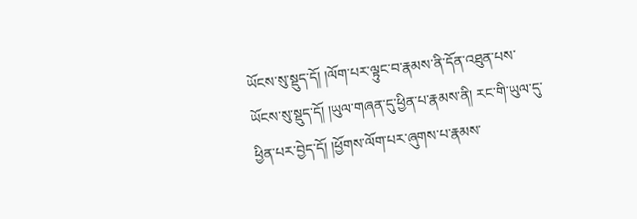ཡོངས་སུ་སྡུད་དོ། །ལོག་པར་ལྟུང་བ་རྣམས་ནི་དོན་འཐུན་པས་ཡོངས་སུ་སྡུད་དོ། །ཡུལ་གཞན་དུ་ཕྱིན་པ་རྣམས་ནི། རང་གི་ཡུལ་དུ་ཕྱིན་པར་བྱེད་དོ། །ཕྱོགས་ལོག་པར་ཞུགས་པ་རྣམས་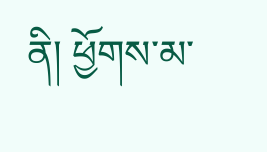ནི། ཕྱོགས་མ་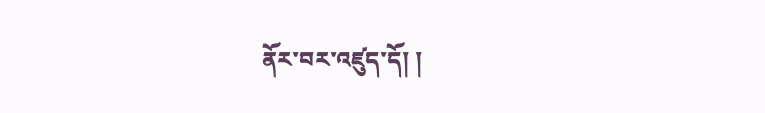ནོར་བར་འཛུད་དོ། །